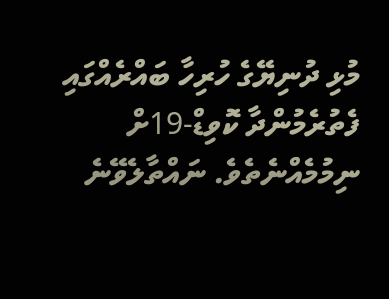މުޅި ދުނިޔޭގެ ހުރިހާ ބައްރެއްގައި ފެތުރެމުންދާ ކޮވިޑް-19ށް ނިމުމެއްނެތެވެ. ނައްތާލެވޭނެ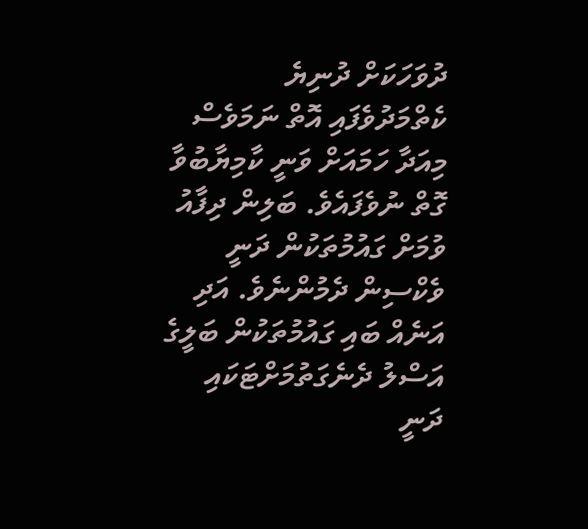ދުވަހަކަށް ދުނިޔެ ކެތްމަދުވެފައި އޮތް ނަމަވެސް މިއަދާ ހަމައަށް ވަނީ ކާމިޔާބުވާ ގޮތް ނުވެފައެވެ. ބަލިން ދިފާއު ވުމަށް ގައުމުތަކުން ދަނީ ވެކްސިން ދެމުންނެވެ. އަދި އަނެއް ބައި ގައުމުތަކުން ބަލީގެ އަސްލު ދެނެގަތުމަށްޓަކައި ދަނީ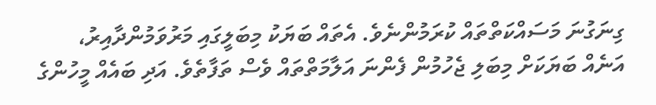ގިނަގުނަ މަސައްކަތްތައް ކުރަމުންނެވެ. އެތައް ބަޔަކު މިބަލީގައި މަރުވަމުންދާއިރު، އަނެއް ބަޔަކަށް މިބަލި ޖެހުމުން ފެންނަ އަލާމަތްތައް ވެސް ތަފާތެވެ. އަދި ބައެއް މީހުންގެ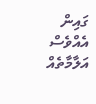ގައިން އެއްވެސް އަލާމާތެއް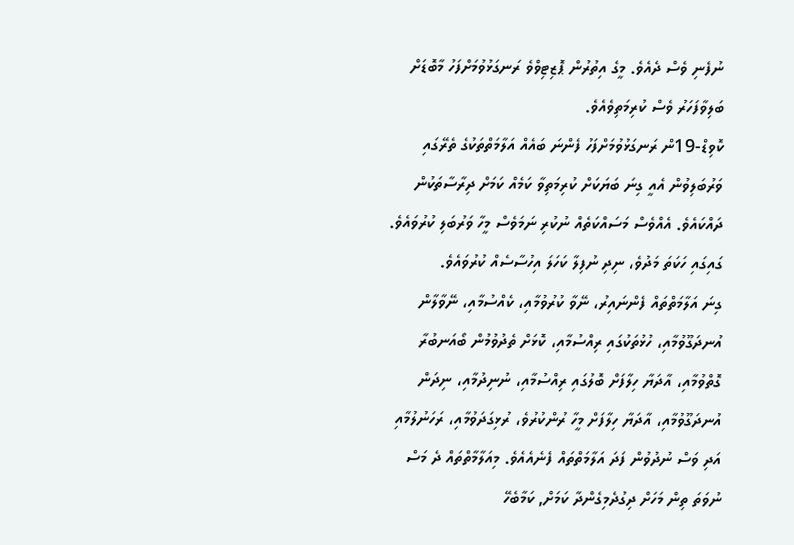ނުފެނި ވެސް ދެއެވެ. މީގެ އިތުރުން ޕޮޒިޓިވްވެ ރަނގަޅުވުމަށްފަހު މާބޮޑަށް ބަލިވާފަހަރު ވެސް ކުރިމަތިވެއެވެ.
ކޮވިޑް-19ން ރަނގަޅުވުމަށްފަހު ފެންނަ ބައެއް އަލާމަތްތަކުގެ ތެރޭގައި ވަރުބަލިވުން އެއީ ގިނަ ބަޔަކަށް ކުރިމަތިވާ ކަމެއް ކަމަށް ދިރާސާތަކުން ދައްކައެވެ. އެއްވެސް މަސައްކަތެއް ނުކުރި ނަމަވެސް މީހާ ވަރުބަލި ކުރުވައެވެ. ގައިގައި ހަކަތަ މަދުވެ، ނިދި ނުފިލާ ކަހަލަ އިހުސާސެއް ކުރުވައެވެ.
ގިނަ އަލާމަތްތައް ފެންނައިރު، ނޭވާ ކުރުވުމާއި، ކެއްސުމާއި، ނޭވާލާން އުނދަގޫވުމާއި، ހުޅުތަކުގައި ރިއްސުމާއި، ކޮޅަށް ތެދުވުމުން ބޯއަނބުރާ ގޮތްވުމާއި، އާދަޔާ ހިލާފަށް ބޮލުގައި ރިއްސުމާއި، ނުނިދުމާއި، ނިދަން އުނދަގޫވުމާއި، އާދަޔާ ހިލާފަށް މީހާ ރުންކުރުވެ، ރުޅިގަދަވުމާއި، ރަހަނުލުމާއި އަދި ވަސް ނުދުވުން ފަދަ އަލާމަތްތައް ފެނެއެއެވެ. މިއަލާމާތްތައް ދެ މަސް ނުވަތަ ތިން މަހަށް ދިގުދެމިގެންދާ ކަމަށް, ކަމާބެހޭ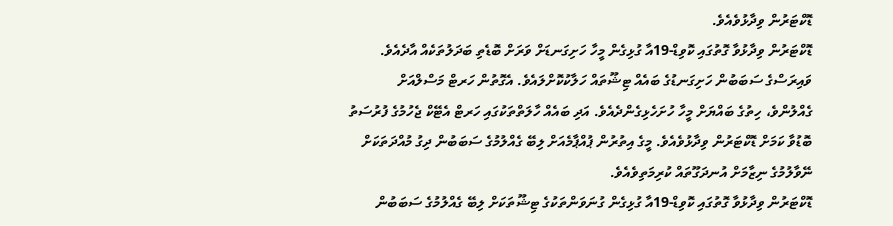ޑޮކްޓަރުން ވިދާޅުވެއެވެ.
ޑޮކްޓަރުން ވިދާޅުވާ ގޮތުގައި ކޮވިޑް-19އާ ގުޅިގެން މީހާ ހަށިގަނޑަށް ވަރަށް ބޮޑެތި ބަދަލުތަކެއް އާދެއެވެ. ވައިރަސްގެ ސަބަބުން ހަށިގަނޑުގެ ބައެއް ޓިޝޫތައް ހަލާކުކޮށްލައެވެ. އެގޮތުން ހަރޓް މަސްލްއަށް ގެއްލުންވެ، ހިތުގެ ބައްޔަށް މީހާ ހުށަހެޅިގެންދެއެވެ. އަދި ބައެއް ހާލަތްތަކުގައި ހަރޓް އެޓޭކް ޖެހުމުގެ ފުރުސަތު ބޮޑުވާ ކަމަށް ޑޮކްޓަރުން ވިދާޅުވެއެވެ. މީގެ އިތުރުން ޕުއްޕާމެއަށް ލިބޭ ގެއްލުމުގެ ސަބަބުން ދިގު މުއްދަތަކަށް ނޭވާލުމުގެ ނިޒާމަށް އުނދަގޫތައް ކުރިމަތިވެއެވެ.
ޑޮކްޓަރުން ވިދާޅުވާ ގޮތުގައި ކޮވިޑް-19އާ ގުޅިގެން ގުނަވަންތަކުގެ ޓިޝޫތަކަށް ލިބޭ ގެއްލުމުގެ ސަބަބުން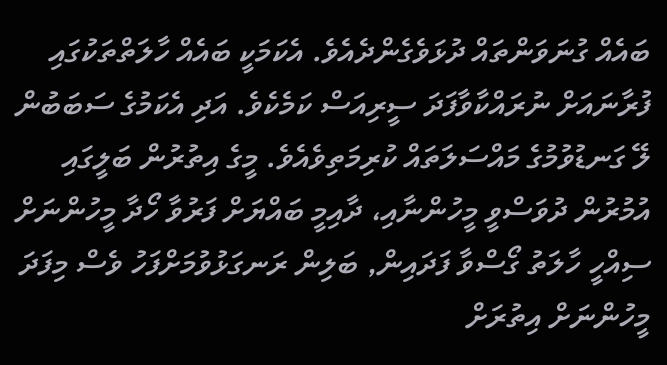ބައެއް ގުނަވަންތައް ދުޅަވެގެންދެއެވެ. އެކަމަކީ ބައެއް ހާލަތްތަކުގައި ފުރާނައަށް ނުރައްކާވާފަދަ ސީރިއަސް ކަމެކެވެ. އަދި އެކަމުގެ ސަބަބުން ލޭ ގަނޑުވުމުގެ މައްސަލަތައް ކުރިމަތިވެއެވެ. މީގެ އިތުރުން ބަލީގައި އުމުރުން ދުވަސްވީ މީހުންނާއި، ދާއިމީ ބައްޔަށް ފަރުވާ ހޯދާ މީހުންނަށް ސިއްހީ ހާލަތު ގޯސްވާ ފަދައިން, ބަލިން ރަނގަޅުވުމަށްފަހު ވެސް މިފަދަ މީހުންނަށް އިތުރަށް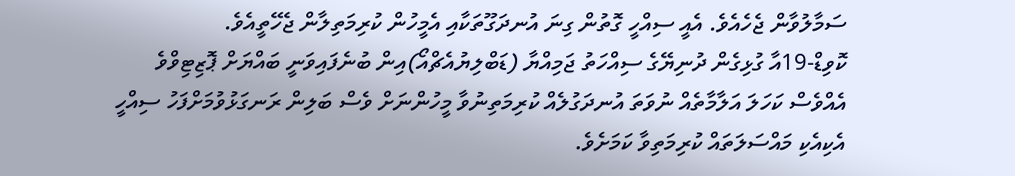ސަމާލުވާން ޖެހެއެވެ. އެއީ ސިއްހީ ގޮތުން ގިނަ އުނދަގޫތަކާއި އެމީހުން ކުރިމަތިލާން ޖެހޭތީއެވެ.
ކޮވިޑް-19އާ ގުޅިގެން ދުނިޔޭގެ ސިއްހަތު ޖަމިއްޔާ (ޑަބްލިޔުއެޗްއޯ)އިން ބުނެފައިވަނީ ބައްޔަށް ޕޮޒިޓިވްވެ އެއްވެސް ކަހަލަ އަލާމާތެއް ނުވަތަ އުނދަގުލެއް ކުރިމަތިނުވާ މީހުންނަށް ވެސް ބަލިން ރަނގަޅުވުމަށްފަހު ސިއްހީ އެކިއެކި މައްސަލަތައް ކުރިމަތިވާ ކަމަށެވެ.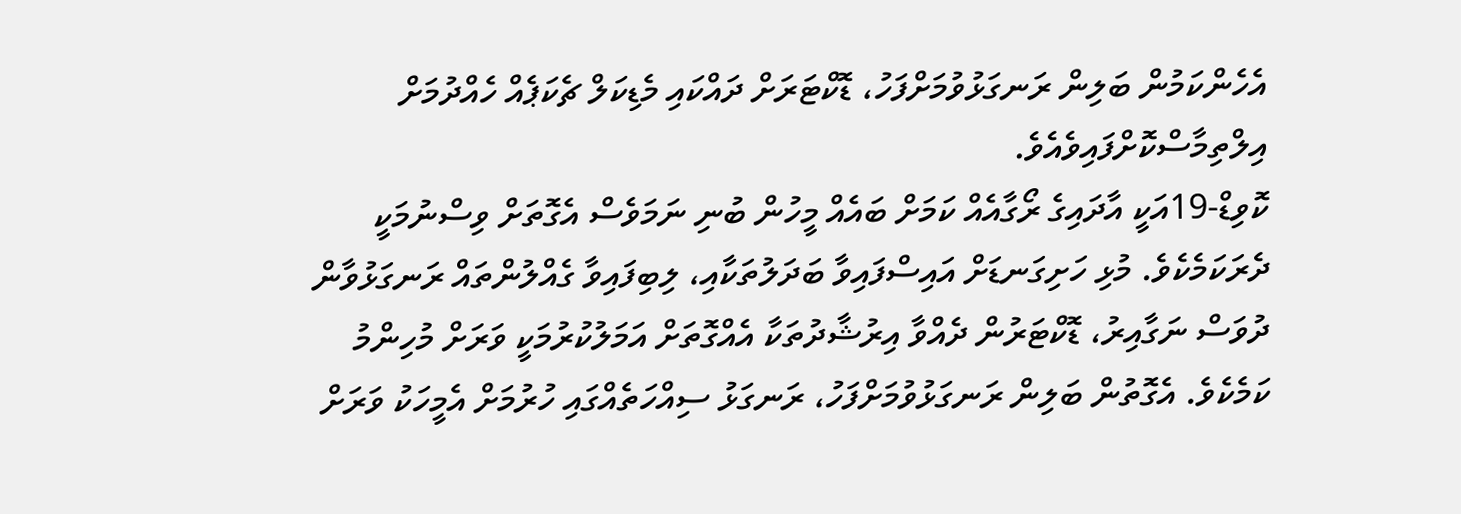އެހެންކަމުން ބަލިން ރަނގަޅުވުމަށްފަހު، ޑޮކްޓަރަށް ދައްކައި މެޑިކަލް ޗެކަޕެއް ހެއްދުމަށް އިލްތިމާސްކޮށްފައިވެއެވެ.
ކޮވިޑް-19އަކީ އާދައިގެ ރޯގާއެއް ކަމަށް ބައެއް މީހުން ބުނި ނަމަވެސް އެގޮތަށް ވިސްނުމަކީ ދެރަކަމެކެވެ. މުޅި ހަށިގަނޑަށް އައިސްފައިވާ ބަދަލުތަކާއި، ލިބިފައިވާ ގެއްލުންތައް ރަނގަޅުވާން ދުވަސް ނަގާއިރު، ޑޮކްޓަރުން ދެއްވާ އިރުޝާދުތަކާ އެއްގޮތަށް އަމަލުކުރުމަކީ ވަރަށް މުހިންމު ކަމެކެވެ. އެގޮތުން ބަލިން ރަނގަޅުވުމަށްފަހު، ރަނގަޅު ސިއްހަތެއްގައި ހުރުމަށް އެމީހަކު ވަރަށް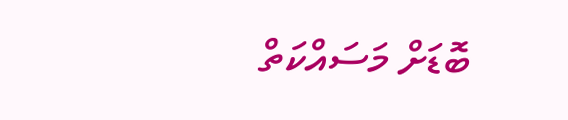ބޮޑަށް މަސައްކަތް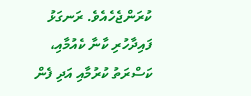ކުރަންޖެހެއެވެ. ރަނގަޅު ފައިދާހުރި ކާނާ ކެއުމާއި، ކަސްރަތު ކުރުމާއި އަދި ފެން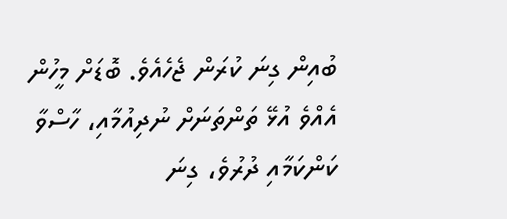ބުއިން ގިނަ ކުރަން ޖެހެއެވެ. ބޮޑަށް މީހުން އެއްވެ އުޅޭ ތަންތަނަށް ނުދިއުމާއި، ހާސްވާ ކަންކަމާއި ދުރުވެ، ގިނަ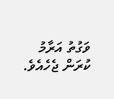ވަގުތު އަރާމު ކުރަން ޖެހެއެވެ.